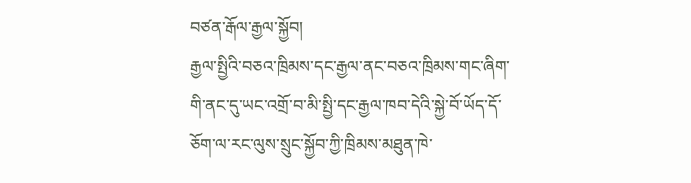བཙན་རྒོལ་རྒྱལ་སྐྱོབ།
རྒྱལ་སྤྱིའི་བཅའ་ཁྲིམས་དང་རྒྱལ་ནང་བཅའ་ཁྲིམས་གང་ཞིག་གི་ནང་དུ་ཡང་འགྲོ་བ་མི་སྤྱི་དང་རྒྱལ་ཁབ་དེའི་སྐྱེ་བོ་ཡོད་དོ་ཅོག་ལ་རང་ལུས་སྲུང་སྐྱོབ་ཀྱི་ཁྲིམས་མཐུན་ཁེ་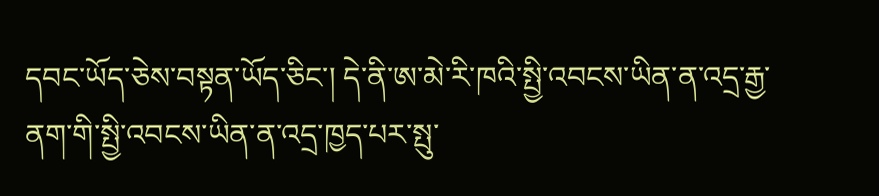དབང་ཡོད་ཅེས་བསྟན་ཡོད་ཅིང་། དེ་ནི་ཨ་མེ་རི་ཁའི་སྤྱི་འབངས་ཡིན་ན་འདྲ་རྒྱ་ནག་གི་སྤྱི་འབངས་ཡིན་ན་འདྲ་ཁྱད་པར་སྤུ་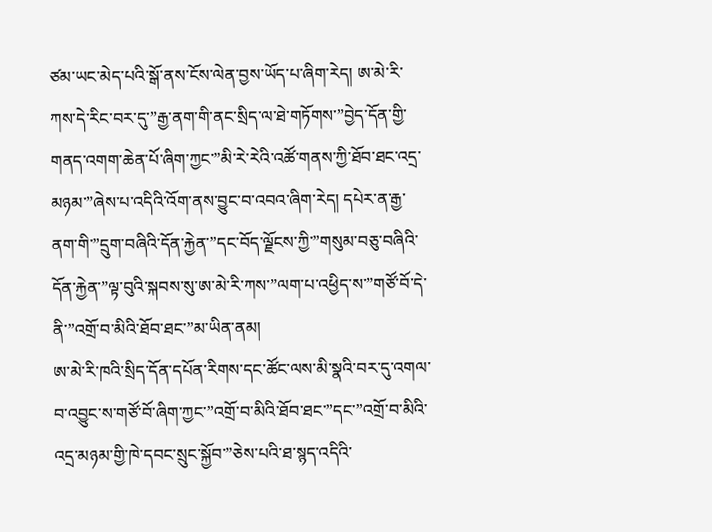ཙམ་ཡང་མེད་པའི་སྒོ་ནས་ངོས་ལེན་བྱས་ཡོད་པ་ཞིག་རེད། ཨ་མེ་རི་ཀས་དེ་རིང་བར་དུ་”རྒྱ་ནག་གི་ནང་སྲིད་ལ་ཐེ་གཏོགས་”བྱེད་དོན་གྱི་གནད་འགག་ཆེན་པོ་ཞིག་ཀྱང་”མི་རེ་རེའི་འཚོ་གནས་ཀྱི་ཐོབ་ཐང་འདྲ་མཉམ་”ཞེས་པ་འདིའི་འོག་ནས་བྱུང་བ་འབའ་ཞིག་རེད། དཔེར་ན་རྒྱ་ནག་གི་”དྲུག་བཞིའི་དོན་རྐྱེན་”དང་བོད་ལྗོངས་ཀྱི་”གསུམ་བཅུ་བཞིའི་དོན་རྐྱེན་”ལྟ་བུའི་སྐབས་སུ་ཨ་མེ་རི་ཀས་”ལག་པ་འཕྱིད་ས་”གཙོ་བོ་དེ་ནི་”འགྲོ་བ་མིའི་ཐོབ་ཐང་”མ་ཡིན་ནམ།
ཨ་མེ་རི་ཁའི་སྲིད་དོན་དཔོན་རིགས་དང་ཚོང་ལས་མི་སྣའི་བར་དུ་འགལ་བ་འབྱུང་ས་གཙོ་བོ་ཞིག་ཀྱང་”འགྲོ་བ་མིའི་ཐོབ་ཐང་”དང་”འགྲོ་བ་མིའི་འདྲ་མཉམ་གྱི་ཁེ་དབང་སྲུང་སྐྱོབ་”ཅེས་པའི་ཐ་སྙད་འདིའི་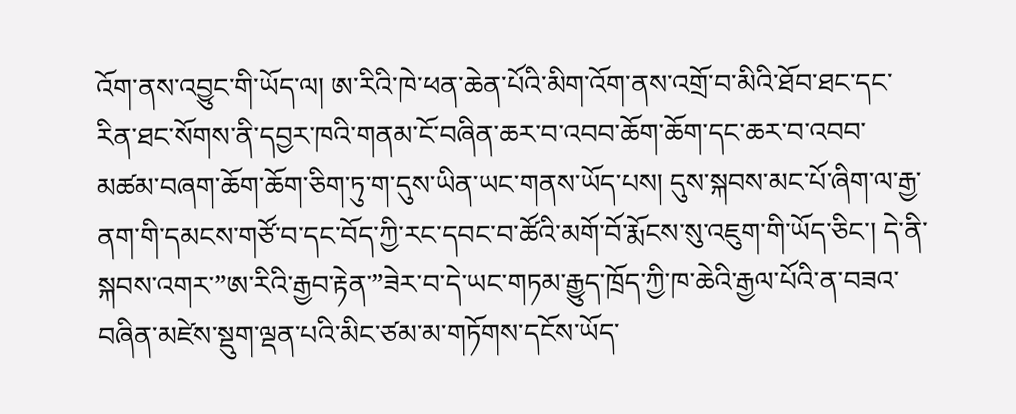འོག་ནས་འབྱུང་གི་ཡོད་ལ། ཨ་རིའི་ཁེ་ཕན་ཆེན་པོའི་མིག་འོག་ནས་འགྲོ་བ་མིའི་ཐོབ་ཐང་དང་རིན་ཐང་སོགས་ནི་དབྱར་ཁའི་གནམ་ངོ་བཞིན་ཆར་བ་འབབ་ཆོག་ཆོག་དང་ཆར་བ་འབབ་མཚམ་བཞག་ཆོག་ཆོག་ཅིག་ཏུ་ག་དུས་ཡིན་ཡང་གནས་ཡོད་པས། དུས་སྐབས་མང་པོ་ཞིག་ལ་རྒྱ་ནག་གི་དམངས་གཙོ་བ་དང་བོད་ཀྱི་རང་དབང་བ་ཚོའི་མགོ་བོ་རྨོངས་སུ་འཇུག་གི་ཡོད་ཅིང་། དེ་ནི་སྐབས་འགར་”ཨ་རིའི་རྒྱབ་རྟེན་”ཟེར་བ་དེ་ཡང་གཏམ་རྒྱུད་ཁྲོད་ཀྱི་ཁ་ཆེའི་རྒྱལ་པོའི་ན་བཟའ་བཞིན་མཛེས་སྡུག་ལྡན་པའི་མིང་ཙམ་མ་གཏོགས་དངོས་ཡོད་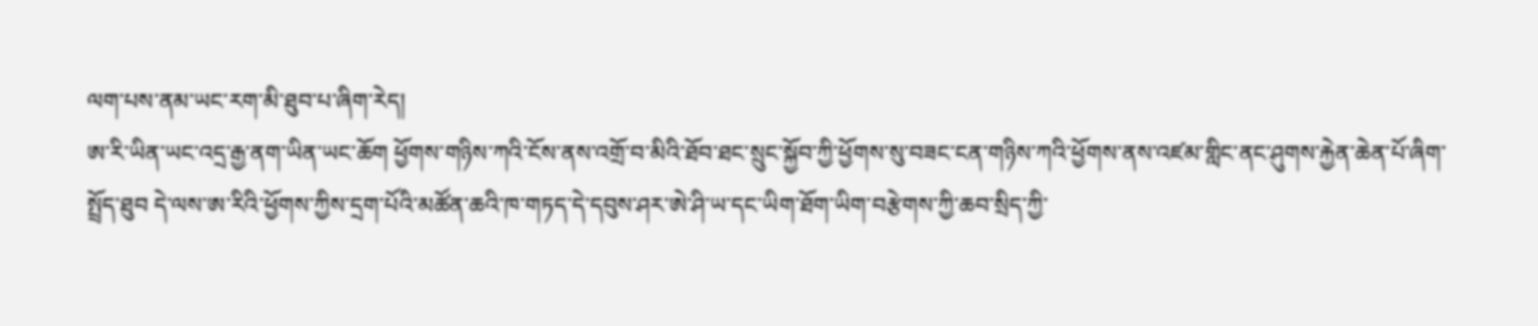ལག་པས་ནམ་ཡང་རག་མི་ཐུབ་པ་ཞིག་རེད།
ཨ་རི་ཡིན་ཡང་འདྲ་རྒྱ་ནག་ཡིན་ཡང་ཆོག ཕྱོགས་གཉིས་ཀའི་ངོས་ནས་འགྲོ་བ་མིའི་ཐོབ་ཐང་སྲུང་སྐྱོབ་ཀྱི་ཕྱོགས་སུ་བཟང་ངན་གཉིས་ཀའི་ཕྱོགས་ནས་འཛམ་གླིང་ནང་ཤུགས་རྐྱེན་ཆེན་པོ་ཞིག་སྤྲོད་ཐུབ དེ་ལས་ཨ་རིའི་ཕྱོགས་ཀྱིས་དྲག་པོའི་མཚོན་ཆའི་ཁ་གཏད་དེ་དབུས་ཤར་ཨེ་ཤི་ཡ་དང་ཡིག་ཐོག་ཡིག་བརྩེགས་ཀྱི་ཆབ་སྲིད་ཀྱི་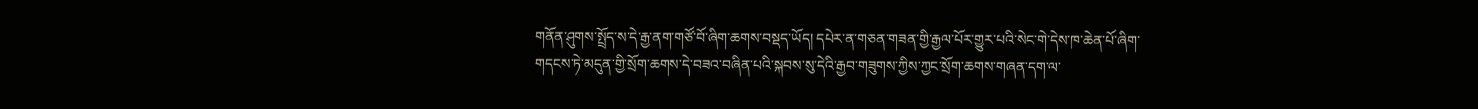གནོན་ཤུགས་སྤྲོད་ས་དེ་རྒྱ་ནག་གཙོ་བོ་ཞིག་ཆགས་བསྡད་ཡོད། དཔེར་ན་གཅན་གཟན་གྱི་རྒྱལ་པོར་གྱུར་པའི་སེང་གེ་དེས་ཁ་ཆེན་པོ་ཞིག་གདངས་ཏེ་མདུན་གྱི་སྲོག་ཆགས་དེ་བཟའ་བཞིན་པའི་སྐབས་སུ་དེའི་རྒྱབ་གཟུགས་ཀྱིས་ཀྱང་སྲོག་ཆགས་གཞན་དག་ལ་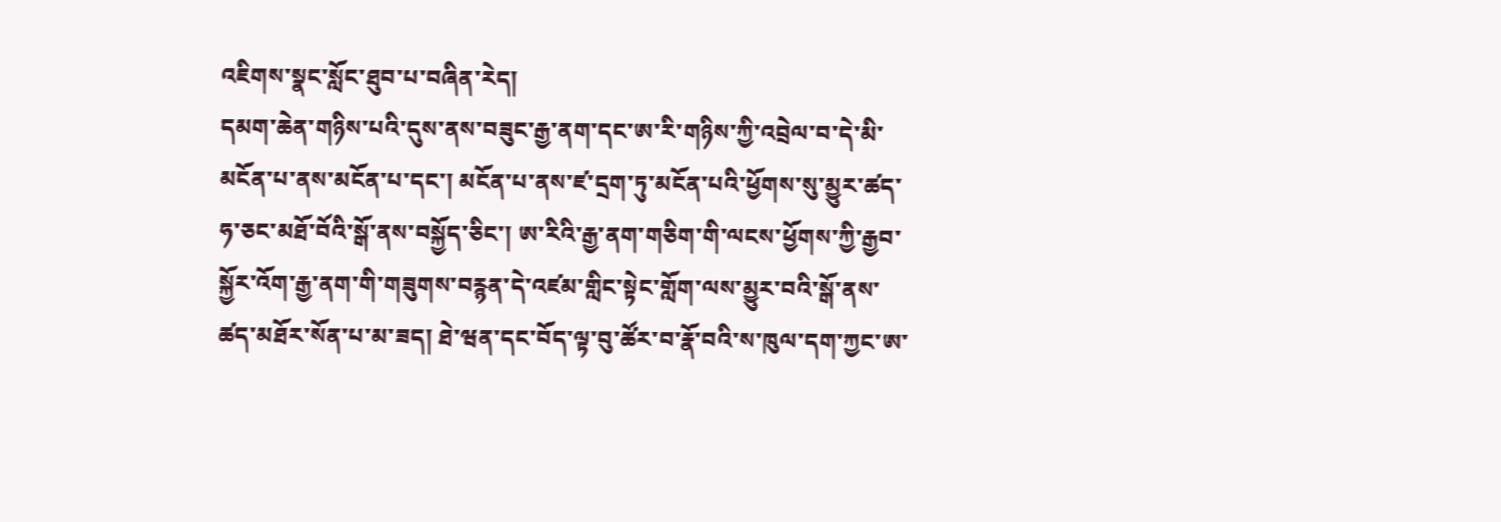འཇིགས་སྣང་སློང་ཐུབ་པ་བཞིན་རེད།
དམག་ཆེན་གཉིས་པའི་དུས་ནས་བཟུང་རྒྱ་ནག་དང་ཨ་རི་གཉིས་ཀྱི་འབྲེལ་བ་དེ་མི་མངོན་པ་ནས་མངོན་པ་དང་། མངོན་པ་ནས་ཛ་དྲག་ཏུ་མངོན་པའི་ཕྱོགས་སུ་མྱུར་ཚད་ཧ་ཅང་མཐོ་བོའི་སྒོ་ནས་བསྐྱོད་ཅིང་། ཨ་རིའི་རྒྱ་ནག་གཅིག་གི་ལངས་ཕྱོགས་ཀྱི་རྒྱབ་སྐྱོར་འོག་རྒྱ་ནག་གི་གཟུགས་བརྙན་དེ་འཛམ་གླིང་སྟེང་གློག་ལས་མྱུར་བའི་སྒོ་ནས་ཚད་མཐོར་སོན་པ་མ་ཟད། ཐེ་ཝན་དང་བོད་ལྟ་བུ་ཚོར་བ་རྣོ་བའི་ས་ཁུལ་དག་ཀྱང་ཨ་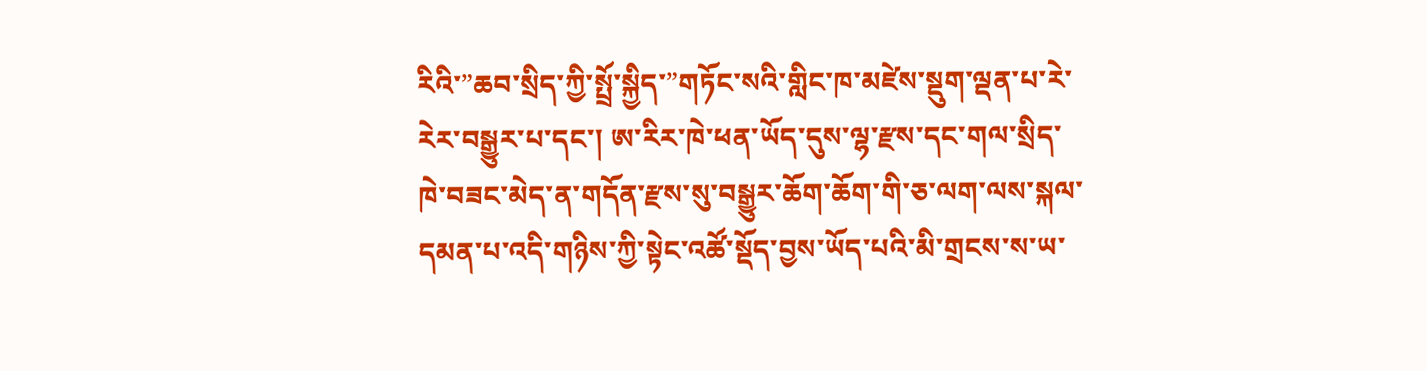རིའི་”ཆབ་སྲིད་ཀྱི་སྤྲོ་སྐྱིད་”གཏོང་སའི་གླིང་ཁ་མཛེས་སྡུག་ལྡན་པ་རེ་རེར་བསྒྱུར་པ་དང་། ཨ་རིར་ཁེ་ཕན་ཡོད་དུས་ལྷ་རྫས་དང་གལ་སྲིད་ཁེ་བཟང་མེད་ན་གདོན་རྫས་སུ་བསྒྱུར་ཆོག་ཆོག་གི་ཅ་ལག་ལས་སྐལ་དམན་པ་འདི་གཉིས་ཀྱི་སྟེང་འཚོ་སྡོད་བྱས་ཡོད་པའི་མི་གྲངས་ས་ཡ་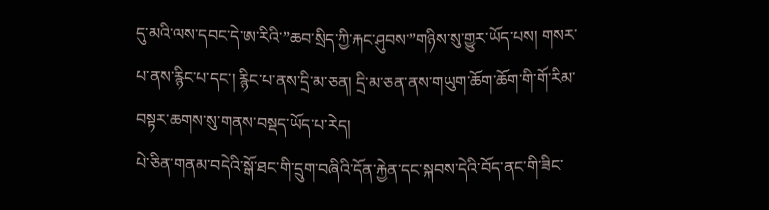དུ་མའི་ལས་དབང་དེ་ཨ་རིའི་”ཆབ་སྲིད་ཀྱི་རྐང་ཤུབས་”གཉིས་སུ་གྱུར་ཡོད་པས། གསར་པ་ནས་རྙིང་པ་དང་། རྙིང་པ་ནས་དྲི་མ་ཅན། དྲི་མ་ཅན་ནས་གཡུག་ཆོག་ཆོག་གི་གོ་རིམ་བསྟར་ཆགས་སུ་གནས་བསྡད་ཡོད་པ་རེད།
པེ་ཅིན་གནམ་བདེའི་སྒོ་ཐང་གི་དྲུག་བཞིའི་དོན་རྐྱེན་དང་སྐབས་དེའི་བོད་ནང་གི་ཟིང་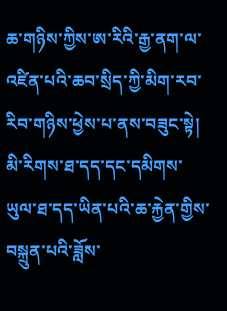ཆ་གཉིས་ཀྱིས་ཨ་རིའི་རྒྱ་ནག་ལ་འཛིན་པའི་ཆབ་སྲིད་ཀྱི་མིག་རབ་རིབ་གཉིས་ཕྱེས་པ་ནས་བཟུང་སྟེ། མི་རིགས་ཐ་དད་དང་དམིགས་ཡུལ་ཐ་དད་ཡིན་པའི་ཆ་རྐྱེན་གྱིས་བསྐྲུན་པའི་ཟློས་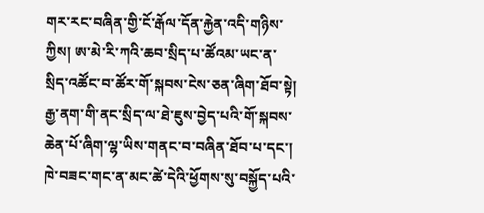གར་རང་བཞིན་གྱི་ངོ་རྒོལ་དོན་རྐྱེན་འདི་གཉིས་ཀྱིས། ཨ་མེ་རི་ཀའི་ཆབ་སྲིད་པ་ཚོའམ་ཡང་ན་སྲིད་འཚོང་བ་ཚོར་གོ་སྐབས་ངེས་ཅན་ཞིག་ཐོབ་སྟེ། རྒྱ་ནག་གི་ནང་སྲིད་ལ་ཐེ་ཇུས་བྱེད་པའི་གོ་སྐབས་ཆེན་པོ་ཞིག་ལྷ་ཡིས་གནང་བ་བཞིན་ཐོབ་པ་དང་། ཁེ་བཟང་གང་ན་མང་ཚེ་དེའི་ཕྱོགས་སུ་བསྐྱོད་པའི་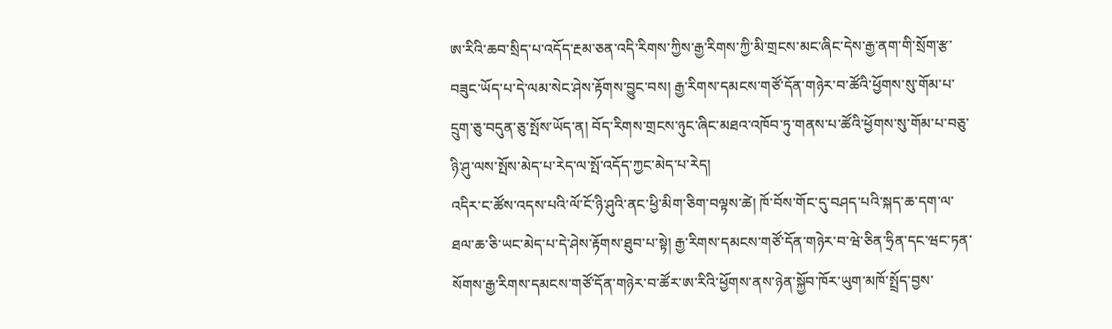ཨ་རིའི་ཆབ་སྲིད་པ་འདོད་རྔམ་ཅན་འདི་རིགས་ཀྱིས་རྒྱ་རིགས་ཀྱི་མི་གྲངས་མང་ཞིང་དེས་རྒྱ་ནག་གི་སྲོག་རྩ་བཟུང་ཡོད་པ་དེ་ལམ་སེང་ཤེས་རྟོགས་བྱུང་བས། རྒྱ་རིགས་དམངས་གཙོ་དོན་གཉེར་བ་ཚོའི་ཕྱོགས་སུ་གོམ་པ་དྲུག་ཅུ་བདུན་ཅུ་སྤོས་ཡོད་ན། བོད་རིགས་གྲངས་ཉུང་ཞིང་མཐའ་འཁོབ་ཏུ་གནས་པ་ཚོའི་ཕྱོགས་སུ་གོམ་པ་བཅུ་ཉི་ཤུ་ལས་སྤོས་མེད་པ་རེད་ལ་སྤོ་འདོད་ཀྱང་མེད་པ་རེད།
འདིར་ང་ཚོས་འདས་པའི་ལོ་ངོ་ཉི་ཤུའི་ནང་ཕྱི་མིག་ཅིག་བལྟས་ཚེ། ཁོ་བོས་གོང་དུ་བཤད་པའི་སྐད་ཆ་དག་ལ་ཐལ་ཆ་ཅི་ཡང་མེད་པ་དེ་ཤེས་རྟོགས་ཐུབ་པ་སྟེ། རྒྱ་རིགས་དམངས་གཙོ་དོན་གཉེར་བ་ཝེ་ཅིན་ཧྲིན་དང་ཝང་ཏན་སོགས་རྒྱ་རིགས་དམངས་གཙོ་དོན་གཉེར་བ་ཚོར་ཨ་རིའི་ཕྱོགས་ནས་ཉེན་སྐྱོབ་ཁོར་ཡུག་མཁོ་སྤྲོད་བྱས་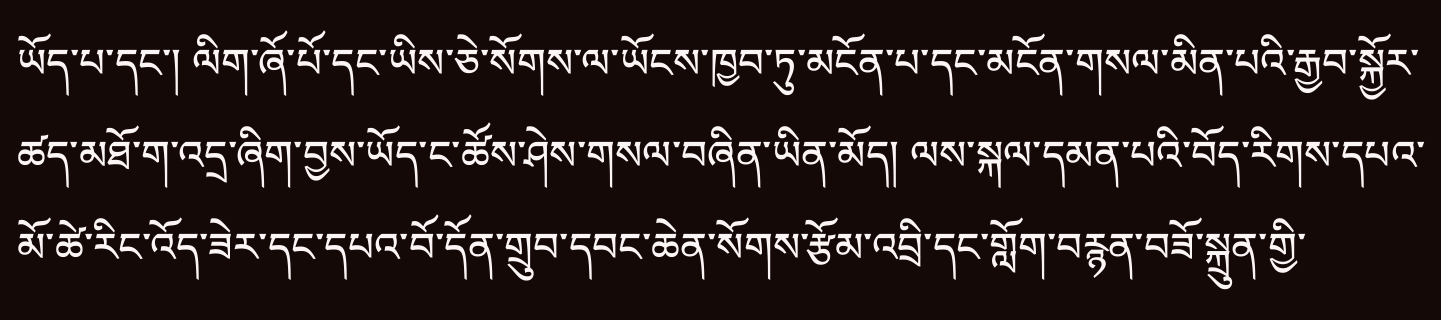ཡོད་པ་དང་། ལིག་ཞོ་པོ་དང་ཡིས་ཅེ་སོགས་ལ་ཡོངས་ཁྱབ་ཏུ་མངོན་པ་དང་མངོན་གསལ་མིན་པའི་རྒྱབ་སྐྱོར་ཚད་མཐོ་ག་འདྲ་ཞིག་བྱས་ཡོད་ང་ཚོས་ཤེས་གསལ་བཞིན་ཡིན་མོད། ལས་སྐལ་དམན་པའི་བོད་རིགས་དཔའ་མོ་ཚེ་རིང་འོད་ཟེར་དང་དཔའ་བོ་དོན་གྲུབ་དབང་ཆེན་སོགས་རྩོམ་འབྲི་དང་གློག་བརྙན་བཟོ་སྐྲུན་གྱི་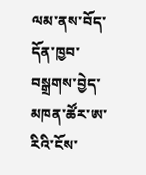ལམ་ནས་བོད་དོན་ཁྱབ་བསྒྲགས་བྱེད་མཁན་ཚོར་ཨ་རིའི་ངོས་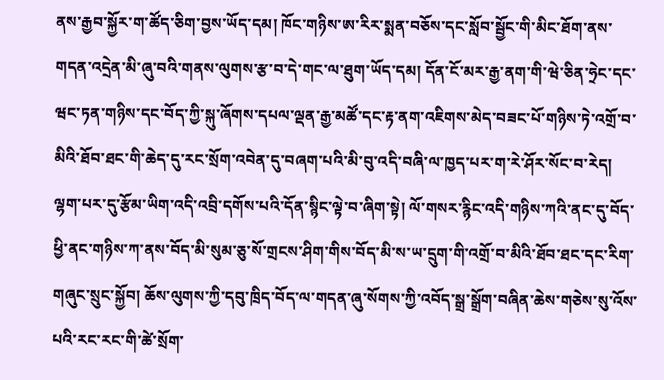ནས་རྒྱབ་སྐྱོར་ག་ཚོད་ཅིག་བྱས་ཡོད་དམ། ཁོང་གཉིས་ཨ་རིར་སྨན་བཅོས་དང་སློབ་སྦྱོང་གི་མིང་ཐོག་ནས་གདན་འདྲེན་མི་ཞུ་བའི་གནས་ལུགས་རྩ་བ་དེ་གང་ལ་ཐུག་ཡོད་དམ། དོན་ངོ་མར་རྒྱ་ནག་གི་ཝེ་ཅིན་ཧྲེང་དང་ཝང་ཏན་གཉིས་དང་བོད་ཀྱི་སྐུ་ཞོགས་དཔལ་ལྡན་རྒྱ་མཚོ་དང་རྟ་ནག་འཇིགས་མེད་བཟང་པོ་གཉིས་ཏེ་འགྲོ་བ་མིའི་ཐོབ་ཐང་གི་ཆེད་དུ་རང་སྲོག་འབེན་དུ་བཞག་པའི་མི་བུ་འདི་བཞི་ལ་ཁྱད་པར་ག་རེ་ཤོར་སོང་བ་རེད།
ལྷག་པར་དུ་རྩོམ་ཡིག་འདི་འབྲི་དགོས་པའི་དོན་སྙིང་ལྟེ་བ་ཞིག་སྟེ། ལོ་གསར་རྙིང་འདི་གཉིས་ཀའི་ནང་དུ་བོད་ཕྱི་ནང་གཉིས་ཀ་ནས་བོད་མི་སུམ་ཅུ་སོ་གྲངས་ཤིག་གིས་བོད་མི་ས་ཡ་དྲུག་གི་འགྲོ་བ་མིའི་ཐོབ་ཐང་དང་རིག་གཞུང་སྲུང་སྐྱོབ། ཆོས་ལུགས་ཀྱི་དབུ་ཁྲིད་བོད་ལ་གདན་ཞུ་སོགས་ཀྱི་འབོད་སྒྲ་སྒྲོག་བཞིན་ཆེས་གཅེས་སུ་འོས་པའི་རང་རང་གི་ཚེ་སྲོག་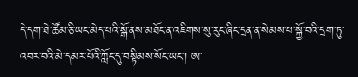དེ་དག་ཐེ་ཚོམ་ཅི་ཡང་མེད་པའི་སྒོ་ནས་མཐོང་ན་འཇིགས་སུ་རུང་ཞིང་དྲན་ན་སེམས་པ་སྐྱོ་བའི་དྲག་ཏུ་འབར་བའི་མེ་དམར་པོའི་ཀློང་དུ་བསྟིམས་སོང་ཡང་། ཨ་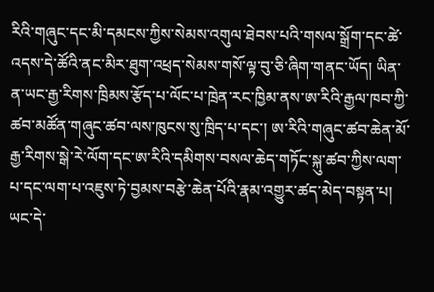རིའི་གཞུང་དང་མི་དམངས་ཀྱིས་སེམས་འགུལ་ཐེབས་པའི་གསལ་སྒྲོག་དང་ཚེ་འདས་དེ་ཚོའི་ནང་མིར་ཐུག་འཕྲད་སེམས་གསོ་ལྟ་བུ་ཅི་ཞིག་གནང་ཡོད། ཡིན་ན་ཡང་རྒྱ་རིགས་ཁྲིམས་རྩོད་པ་ལོང་པ་ཁྲེན་རང་ཁྱིམ་ནས་ཨ་རིའི་རྒྱལ་ཁབ་ཀྱི་ཚབ་མཚོན་གཞུང་ཚབ་ལས་ཁུངས་སུ་ཁྲིད་པ་དང་། ཨ་རིའི་གཞུང་ཚབ་ཆེན་མོ་རྒྱ་རིགས་སྒེ་རེ་ལོག་དང་ཨ་རིའི་དམིགས་བསལ་ཆེད་གཏོང་སྐུ་ཚབ་ཀྱིས་ལག་པ་དང་ལག་པ་འཇུས་ཏེ་བྱམས་བརྩེ་ཆེན་པོའི་རྣམ་འགྱུར་ཚད་མེད་བསྟན་པ། ཡང་དེ་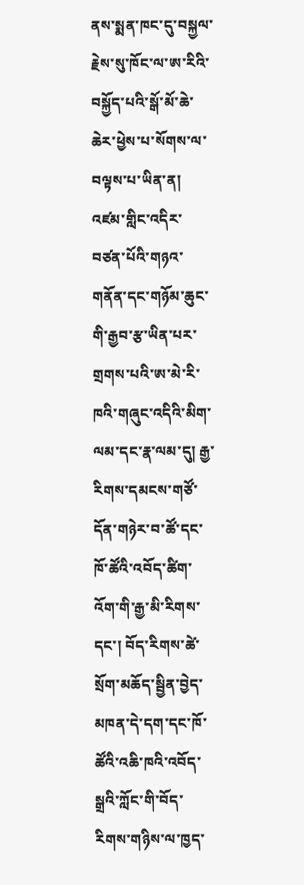ནས་སྨན་ཁང་དུ་བསྐྱལ་རྗེས་སུ་ཁོང་ལ་ཨ་རིའི་བསྐྱོད་པའི་སྒོ་མོ་ཆེ་ཆེར་ཕྱེས་པ་སོགས་ལ་བལྟས་པ་ཡིན་ན། འཛམ་གླིང་འདིར་བཙན་པོའི་གཉའ་གནོན་དང་གཉོམ་ཆུང་གི་རྒྱབ་རྩ་ཡིན་པར་གྲགས་པའི་ཨ་མེ་རི་ཁའི་གཞུང་འདིའི་མིག་ལམ་དང་རྣ་ལམ་དུ། རྒྱ་རིགས་དམངས་གཙོ་དོན་གཉེར་བ་ཚོ་དང་ཁོ་ཚོའི་འབོད་ཚིག་འོག་གི་རྒྱ་མི་རིགས་དང་། བོད་རིགས་ཚེ་སྲོག་མཆོད་སྦྱིན་བྱེད་མཁན་དེ་དག་དང་ཁོ་ཚོའི་འཆི་ཁའི་འབོད་སྒྲའི་ཀློང་གི་བོད་རིགས་གཉིས་ལ་ཁྱད་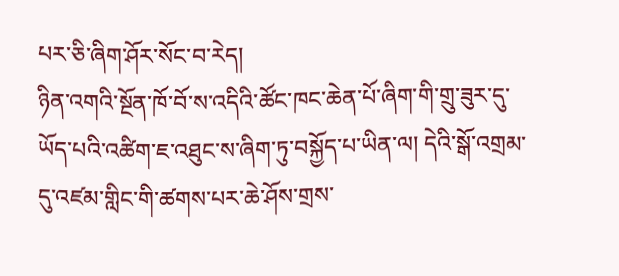པར་ཅི་ཞིག་ཤོར་སོང་བ་རེད།
ཉིན་འགའི་སྔོན་ཁོ་བོ་ས་འདིའི་ཚོང་ཁང་ཆེན་པོ་ཞིག་གི་གྲུ་ཟུར་དུ་ཡོད་པའི་འཚིག་ཇ་འཐུང་ས་ཞིག་ཏུ་བསྐྱོད་པ་ཡིན་ལ། དེའི་སྒོ་འགྲམ་དུ་འཛམ་གླིང་གི་ཚགས་པར་ཆེ་ཤོས་གྲས་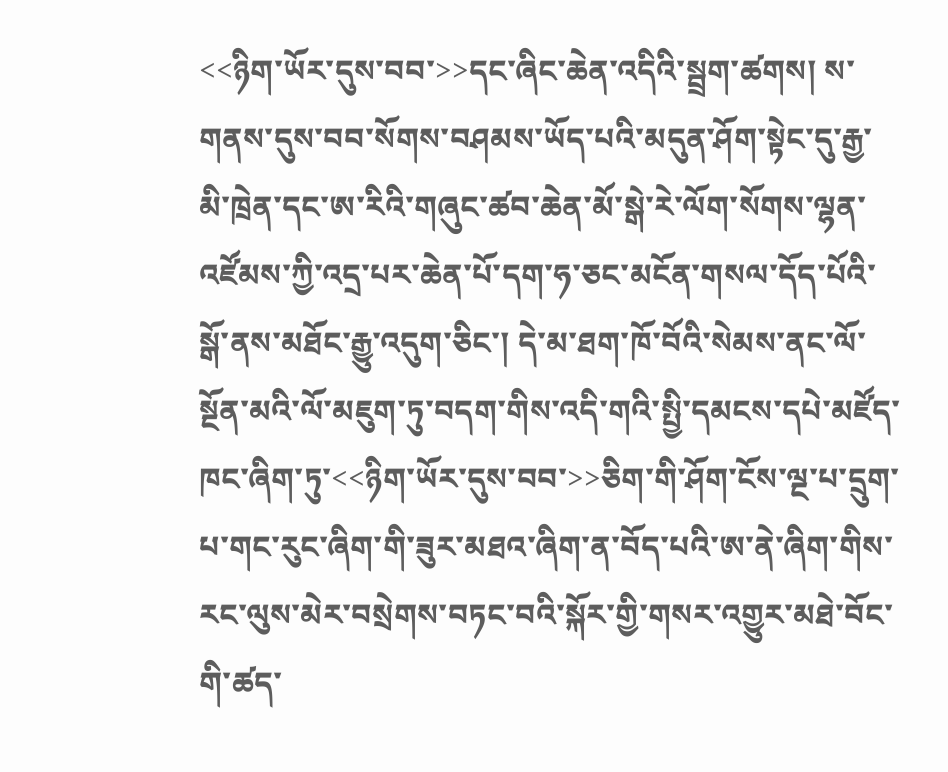<<ཉིག་ཡོར་དུས་བབ་>>དང་ཞིང་ཆེན་འདིའི་སྦྲག་ཚགས། ས་གནས་དུས་བབ་སོགས་བཤམས་ཡོད་པའི་མདུན་ཤོག་སྟེང་དུ་རྒྱ་མི་ཁྲེན་དང་ཨ་རིའི་གཞུང་ཚབ་ཆེན་མོ་སྒེ་རེ་ལོག་སོགས་ལྷན་འཛོམས་ཀྱི་འདྲ་པར་ཆེན་པོ་དག་ཧ་ཅང་མངོན་གསལ་དོད་པོའི་སྒོ་ནས་མཐོང་རྒྱུ་འདུག་ཅིང་། དེ་མ་ཐག་ཁོ་བོའི་སེམས་ནང་ལོ་སྔོན་མའི་ལོ་མཇུག་ཏུ་བདག་གིས་འདི་གའི་སྤྱི་དམངས་དཔེ་མཛོད་ཁང་ཞིག་ཏུ་<<ཉིག་ཡོར་དུས་བབ་>>ཅིག་གི་ཤོག་ངོས་ལྔ་པ་དྲུག་པ་གང་རུང་ཞིག་གི་ཟུར་མཐའ་ཞིག་ན་བོད་པའི་ཨ་ནེ་ཞིག་གིས་རང་ལུས་མེར་བསྲེགས་བཏང་བའི་སྐོར་གྱི་གསར་འགྱུར་མཐེ་བོང་གི་ཚད་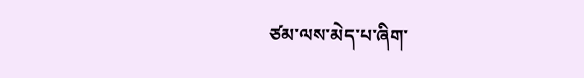ཙམ་ལས་མེད་པ་ཞིག་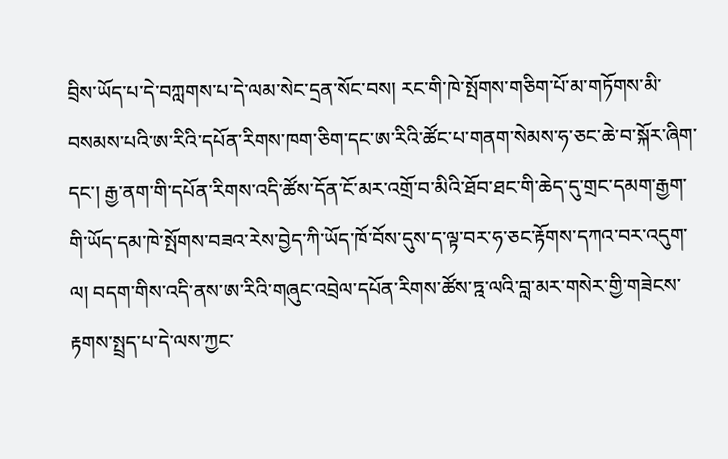བྲིས་ཡོད་པ་དེ་བཀླགས་པ་དེ་ལམ་སེང་དྲན་སོང་བས། རང་གི་ཁེ་སྤོགས་གཅིག་པོ་མ་གཏོགས་མི་བསམས་པའི་ཨ་རིའི་དཔོན་རིགས་ཁག་ཅིག་དང་ཨ་རིའི་ཚོང་པ་གནག་སེམས་ཧ་ཅང་ཆེ་བ་སྐོར་ཞིག་དང་། རྒྱ་ནག་གི་དཔོན་རིགས་འདི་ཚོས་དོན་ངོ་མར་འགྲོ་བ་མིའི་ཐོབ་ཐང་གི་ཆེད་དུ་གྲང་དམག་རྒྱག་གི་ཡོད་དམ་ཁེ་སྤོགས་བཟའ་རེས་བྱེད་ཀི་ཡོད་ཁོ་བོས་དུས་ད་ལྟ་བར་ཧ་ཅང་རྟོགས་དཀའ་བར་འདུག་ལ། བདག་གིས་འདི་ནས་ཨ་རིའི་གཞུང་འབྲེལ་དཔོན་རིགས་ཚོས་ཏྰ་ལའི་བླ་མར་གསེར་གྱི་གཟེངས་རྟགས་སྤྲད་པ་དེ་ལས་ཀྱང་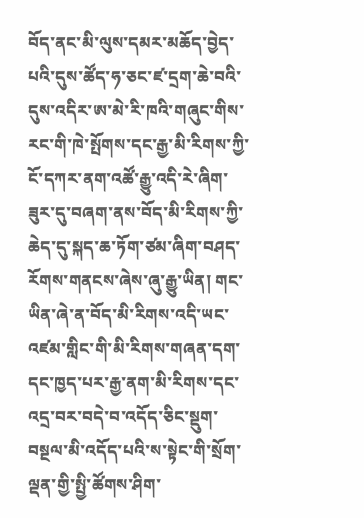བོད་ནང་མི་ལུས་དམར་མཆོད་བྱེད་པའི་དུས་ཚོད་ཧ་ཅང་ཛ་དྲག་ཆེ་བའི་དུས་འདིར་ཨ་མེ་རི་ཁའི་གཞུང་གིས་རང་གི་ཁེ་སྤོགས་དང་རྒྱ་མི་རིགས་ཀྱི་ངོ་དཀར་ནག་འཚོ་རྒྱུ་འདི་རེ་ཞིག་ཟུར་དུ་བཞག་ནས་བོད་མི་རིགས་ཀྱི་ཆེད་དུ་སྐད་ཆ་ཏོག་ཙམ་ཞིག་བཤད་རོགས་གནངས་ཞེས་ཞུ་རྒྱུ་ཡིན། གང་ཡིན་ཞེ་ན་བོད་མི་རིགས་འདི་ཡང་འཛམ་གླིང་གི་མི་རིགས་གཞན་དག་དང་ཁྱད་པར་རྒྱ་ནག་མི་རིགས་དང་འདྲ་བར་བདེ་བ་འདོད་ཅིང་སྡུག་བསྔལ་མི་འདོད་པའི་ས་སྟེང་གི་སྲོག་ལྡན་གྱི་སྤྱི་ཚོགས་ཤིག་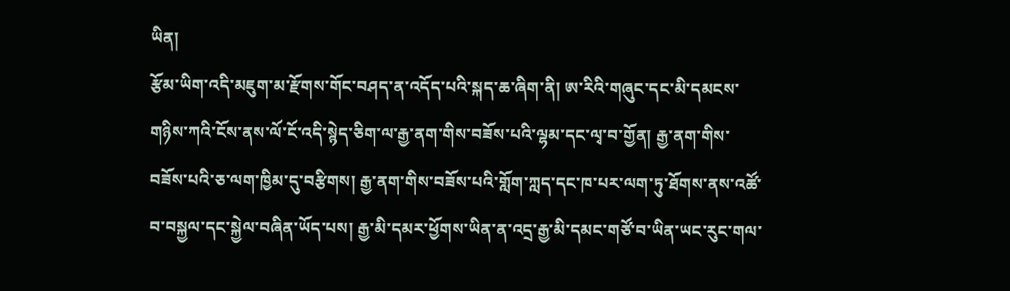ཡིན།
རྩོམ་ཡིག་འདི་མཇུག་མ་རྫོགས་གོང་བཤད་ན་འདོད་པའི་སྐད་ཆ་ཞིག་ནི། ཨ་རིའི་གཞུང་དང་མི་དམངས་གཉིས་ཀའི་ངོས་ནས་ལོ་ངོ་འདི་སྙེད་ཅིག་ལ་རྒྱ་ནག་གིས་བཟོས་པའི་ལྷམ་དང་ལྭ་བ་གྱོན། རྒྱ་ནག་གིས་བཟོས་པའི་ཅ་ལག་ཁྱིམ་དུ་བརྩིགས། རྒྱ་ནག་གིས་བཟོས་པའི་གློག་ཀླད་དང་ཁ་པར་ལག་ཏུ་ཐོགས་ནས་འཚོ་བ་བསྐྱལ་དང་སྐྱེལ་བཞིན་ཡོད་པས། རྒྱ་མི་དམར་ཕྱོགས་ཡིན་ན་འདྲ་རྒྱ་མི་དམང་གཙོ་བ་ཡིན་ཡང་རུང་གལ་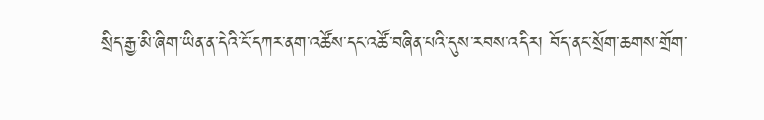སྲིད་རྒྱ་མི་ཞིག་ཡིན་ན་དེའི་ངོ་དཀར་ནག་འཚོས་དང་འཚོ་བཞིན་པའི་དུས་རབས་འདིར། བོད་ནང་སྲོག་ཆགས་གྲོག་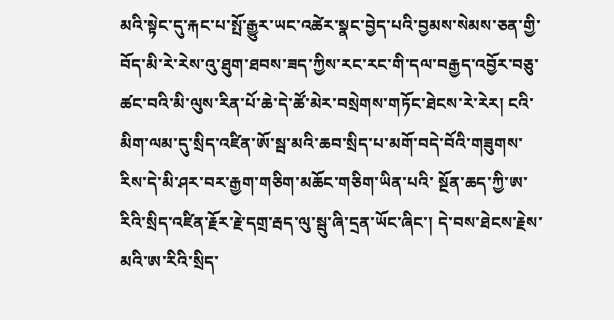མའི་སྟེང་དུ་རྐང་པ་སྤོ་རྒྱུར་ཡང་འཚེར་སྣང་བྱེད་པའི་བྱམས་སེམས་ཅན་གྱི་བོད་མི་རེ་རེས་འུ་ཐུག་ཐབས་ཟད་ཀྱིས་རང་རང་གི་དལ་བརྒྱད་འབྱོར་བཅུ་ཚང་བའི་མི་ལུས་རིན་པོ་ཆེ་དེ་ཚོ་མེར་བསྲེགས་གཏོང་ཐེངས་རེ་རེར། ངའི་མིག་ལམ་དུ་སྲིད་འཛིན་ཨོ་སྦ་མའི་ཆབ་སྲིད་པ་མགོ་བདེ་བོའི་གཟུགས་རིས་དེ་མི་ཤར་བར་རྒྱག་གཅིག་མཆོང་གཅིག་ཡིན་པའི་ སྔོན་ཆད་ཀྱི་ཨ་རིའི་སྲིད་འཛིན་རྗོར་རྗེ་དགྲ་རྦད་ལུ་སྦུ་ཞི་དྲན་ཡོང་ཞིང་། དེ་བས་ཐེངས་རྗེས་མའི་ཨ་རིའི་སྲིད་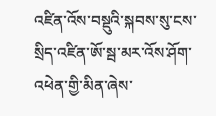འཛིན་འོས་བསྡུའི་སྐབས་སུ་ངས་སྲིད་འཛིན་ཨོ་སྦ་མར་འོས་ཤོག་འཕེན་གྱི་མིན་ཞེས་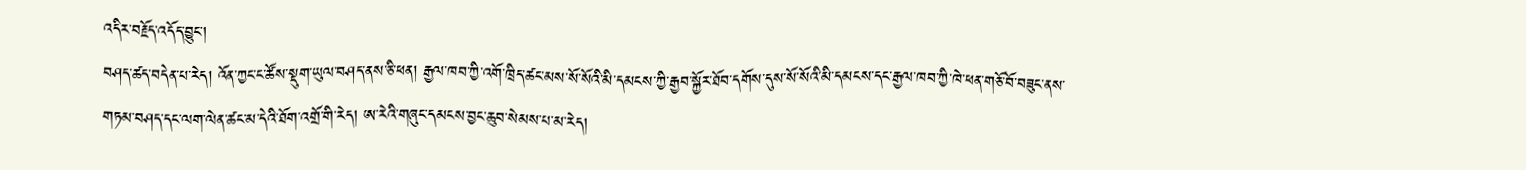འདིར་བརྗོད་འདོད་བྱུང་།
བཤད་ཚད་བདེན་པ་རེད། འོན་ཀྱང་ང་ཚོས་སྡུག་ཡུལ་བཤད་ནས་ཅི་ཕན། རྒྱལ་ཁབ་ཀྱི་འགོ་ཁྲིད་ཚང་མས་སོ་སོའི་མི་དམངས་ཀྱི་རྒྱབ་སྐྱོར་ཐོབ་དགོས་དུས་སོ་སོའི་མི་དམངས་དང་རྒྱལ་ཁབ་ཀྱི་ཁེ་ཕན་གཅོ་བོ་བཟུང་ནས་གཏམ་བཤད་དང་ལག་ལེན་ཚང་མ་དེའི་ཐོག་འགྲོ་གི་རེད། ཨ་རེའི་གཞུང་དམངས་བྱང་ཆུབ་སེམས་པ་མ་རེད།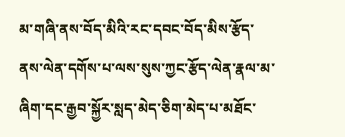མ་གཞི་ནས་བོད་མིའི་རང་དབང་བོད་མིས་རྩོད་ནས་ལེན་དགོས་པ་ལས་སུས་ཀྱང་རྩོད་ལེན་རྣལ་མ་ཞིག་དང་རྒྱབ་སྐྱོར་སླད་མེད་ཅིག་མེད་པ་མཐོང་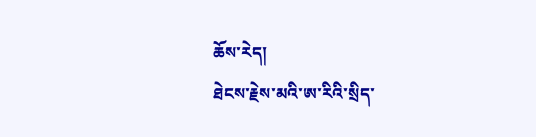ཆོས་རེད།
ཐེངས་རྗེས་མའི་ཨ་རིའི་སྲིད་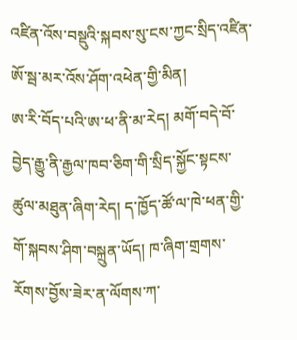འཛིན་འོས་བསྡུའི་སྐབས་སུ་ངས་ཀྱང་སྲིད་འཛིན་ཨོ་སྦ་མར་འོས་ཤོག་འཕེན་གྱི་མིན།
ཨ་རི་བོད་པའི་ཨ་ཕ་ནི་མ་རེད། མགོ་བདེ་བོ་བྱེད་རྒྱུ་ནི་རྒྱལ་ཁབ་ཅིག་གི་སྲིད་སྐྱོང་སྟངས་ཚུལ་མཐུན་ཞིག་རེད། ད་ཁྱོད་ཚོ་ལ་ཁེ་ཕན་གྱི་གོ་སྐབས་ཤིག་བསྐྲུན་ཡོད། ཁ་ཞིག་གྲགས་རོགས་བྱོས་ཟེར་ན་ལོགས་ཀ་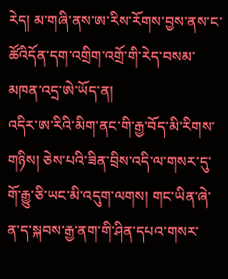རེད། མ་གཞི་ནས་ཨ་རིས་རོགས་བྱས་ནས་ང་ཚོའིདོན་དག་འགྲིག་འགྲོ་གི་རེད་བསམ་མཁན་འདྲ་ཨེ་ཡོད་ན།
འདིར་ཨ་རིའི་མིག་ནང་གི་རྒྱ་བོད་མི་རིགས་གཉིས། ཅེས་པའི་ཟིན་བྲིས་འདི་ལ་གསར་དུ་གོ་རྒྱུ་ཅི་ཡང་མི་འདུག་ལགས། གང་ཡིན་ཞེ་ན་ད་སྐབས་རྒྱ་ནག་གི་ཤིན་དཔའ་གསར་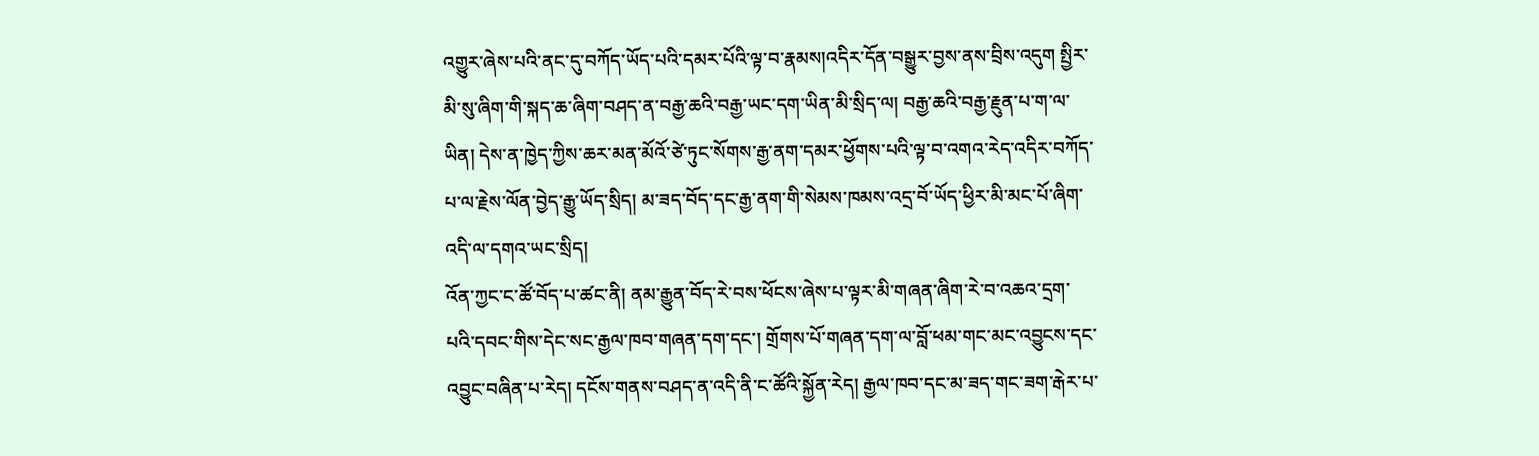འགྱུར་ཞེས་པའི་ནང་དུ་བཀོད་ཡོད་པའི་དམར་པོའི་ལྟ་བ་རྣམས།འདིར་དོན་བསྒྱུར་བྱས་ནས་བྲིས་འདུག སྤྱིར་མི་སུ་ཞིག་གི་སྐད་ཆ་ཞིག་བཤད་ན་བརྒྱ་ཆའི་བརྒྱ་ཡང་དག་ཡིན་མི་སྲིད་ལ། བརྒྱ་ཆའི་བརྒྱ་རྗུན་པ་ག་ལ་ཡིན། དེས་ན་ཁྱེད་ཀྱིས་ཆར་མན་མོའོ་ཙེ་ཏུང་སོགས་རྒྱ་ནག་དམར་ཕྱོགས་པའི་ལྟ་བ་འགའ་རེད་འདིར་བཀོད་པ་ལ་རྗེས་ལོན་བྱེད་རྒྱུ་ཡོད་སྲིད། མ་ཟད་བོད་དང་རྒྱ་ནག་གི་སེམས་ཁམས་འདྲ་བོ་ཡོད་ཕྱིར་མི་མང་པོ་ཞིག་འདི་ལ་དགའ་ཡང་སྲིད།
འོན་ཀྱང་ང་ཚོ་བོད་པ་ཚང་ནི། ནམ་རྒྱུན་བོད་རེ་བས་ཕོངས་ཞེས་པ་ལྟར་མི་གཞན་ཞིག་རེ་བ་འཆའ་དྲག་པའི་དབང་གིས་དེང་སང་རྒྱལ་ཁབ་གཞན་དག་དང་། གྲོགས་པོ་གཞན་དག་ལ་བློ་ཕམ་གང་མང་འབྱུངས་དང་འབྱུང་བཞིན་པ་རེད། དངོས་གནས་བཤད་ན་འདི་ནི་ང་ཚོའི་སྐྱོན་རེད། རྒྱལ་ཁབ་དང་མ་ཟད་གང་ཟག་རྒེར་པ་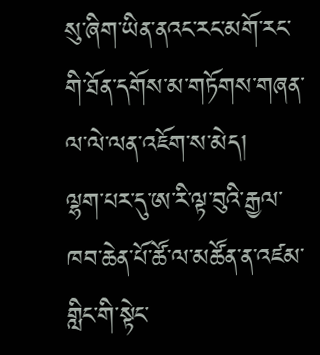སུ་ཞིག་ཡིན་ནའང་རང་མགོ་རང་གི་ཐོན་དགོས་མ་གཏོགས་གཞན་ལ་ལེ་ལན་འཇོག་ས་མེད།
ལྷག་པར་དུ་ཨ་རི་ལྟ་བུའི་རྒྱལ་ཁབ་ཆེན་པོ་ཚོ་ལ་མཚོན་ན་འཛམ་གླིང་གི་སྟེང་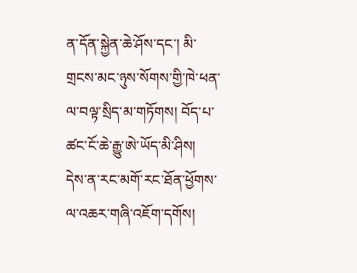ན་དོན་སྐྱེན་ཆེ་ཤོས་དང་། མི་གྲངས་མང་ཉུས་སོགས་གྱི་ཁེ་ཕན་ལ་བལྟ་སྲིད་མ་གཏོགས། བོད་པ་ཚང་ངོ་ཆེ་རྒྱུ་ཨེ་ཡོད་མི་ཤིས།
དེས་ན་རང་མགོ་རང་ཐོན་ཕྱོགས་ལ་འཆར་གཞི་འཇོག་དགོས།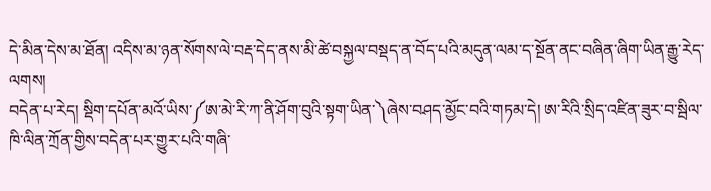དེ་མིན་དེས་མ་ཐོན། འདིས་མ་ཉན་སོགས་ལེ་བརྡ་དེད་ནས་མི་ཚེ་བསྐྱལ་བསྡད་ན་བོད་པའི་མདུན་ལམ་ད་སྔོན་ནང་བཞིན་ཞིག་ཡིན་རྒྱུ་རེད་ལགས།
བདེན་པ་རེད། སྡིག་དཔོན་མའོ་ཡིས་༼ཨ་མེ་རི་ཀ་ནི་ཤོག་བུའི་སྟག་ཡིན་༽ཞེས་བཤད་མྱོང་བའི་གཏམ་དེ། ཨ་རིའི་སྲིད་འཛིན་ཟུར་བ་སྦིལ་ཁི་ལིན་ཀྲོན་གྱིས་བདེན་པར་གྱུར་པའི་གཞི་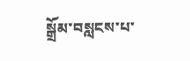སྒྲོམ་བསླངས་པ་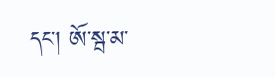དང་། ཨོ་སྦ་མ་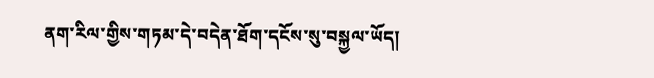ནག་རིལ་གྱིས་གཏམ་དེ་བདེན་ཐོག་དངོས་སུ་བསྐྱལ་ཡོད།